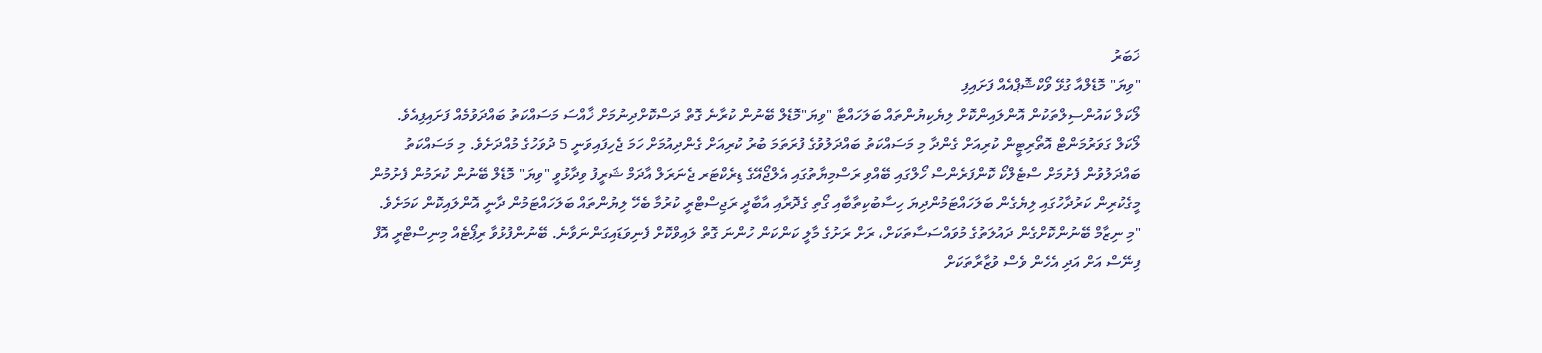ޚަބަރު
"ވިޔަ" މޮޑެލްއާ ގުޅޭ ވޯކްޝޮޕްއެއް ފަށައިފި
ލޯކަލް ކައުންސިލްތަކުން އޮންލައިންކޮށް ލިޔެކިޔުންތައް ބަލަހައްޓާ "ވިޔަ"މޮޑެލް ބޭނުން ކުރާނެ ގޮތް ދަސްކޮށްދިނުމަށް ޚާއްސަ މަސައްކަތު ބައްދަވުމެއް ފަށައިފިއެވެ.
ލޯކަލް ގަވަރުމަންޓް އޮތޯރިޓީން ކުރިއަށް ގެންދާ މި މަސައްކަތު ބައްދަލުވުގެ ފުރަތަމަ ބުރު ކުރިއަށް ގެންދިއުމަށް ހަމަ ޖެހިފައިވަނީ 5 ދުވަހުގެ މުއްދަށެވެ. މި މަސައްކަތު ބައްދަލުވުން ފެށުމަށް ސްޓެލްކޯ ކޮންފަރެންސް ހޯލްގައި ބޭއްވި ރަސްމިޔާތުގައި އެލްޖޯއޭގެ ޑިރެކްޓަރ ޖެނަރަލް އާދަމް ޝަރީފު ވިދާޅުވީ "ވިޔަ" މޮޑެލް ބޭނުން ކުރަމުން ފެށުމުން މީގެކުރިން ކަރުދާހުގައި ލިޔެގެން ބަލަހައްޓަމުންދިޔަ ހިސާބުކިތާބާއި ގޯތި ގެދޮރާއި އާބާދީ ރަޖިސްޓްރީ ކުރުމާ ބެހޭ ލިޔުންތައް ބަލަހައްޓަމުން ދާނީ އޮންލައިކޮން ކަމަށެވެ.
"މި ނިޒާމް ބޭނުންކޮށްގެން ދައުލަތުގެ މުވައްސަސާތަކަށް، ރަށް ރަށުގެ މާލީ ކަންކަން ހުންނަ ގޮތް ލައިވްކޮށް ފެނިވަޑައިގަންނަވާނެ. ބޭނުންފުޅުވާ ރިޕޯޓެއް މިނިސްޓްރީ އޮފް ފިނޭސް އަށް އަދި އެހެން ވެސް ވުޒާރާތަކަށް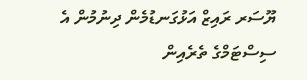ޔޫސަރ ރައިޒް އަޅުގަނޑުމެން ދިނުމުން އެ ސިސްޓަމްގެ ތެރެއިން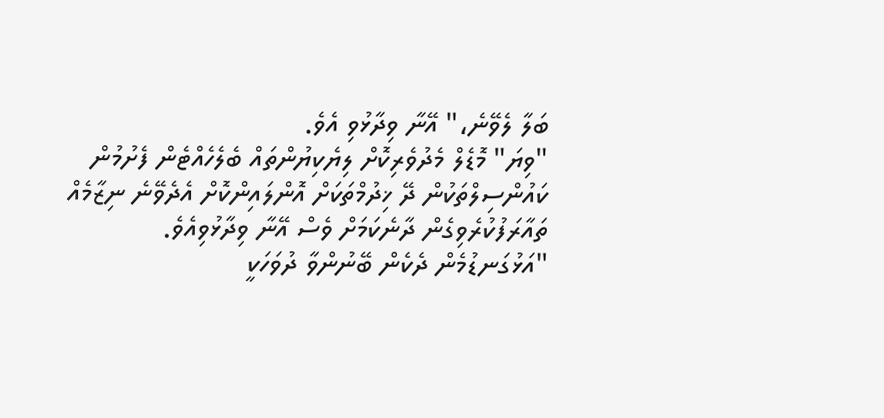ބަލާ ލެވޭނެ،" އޭނާ ވިދާޅުވި އެވެ.
"ވިޔަ" މޮޑެލް މެދުވެރިކޮށް ލިޔެކިޔުންތައް ބެލެހެއްޓެން ފެށުމުން ކައުންސިލްތަކުން ދޭ ޚިދުމްތަކަށް އޮންލައިންކޮށް އެދެވޭނެ ނިޒާމެއް ތައާރަފުކުރެވިގެން ދާނެކަމަށް ވެސް އޭނާ ވިދާޅުވިއެވެ.
"އަޅުގަނޑުމެން ދެކެން ބޭނުންވާ ދުވަހަކީ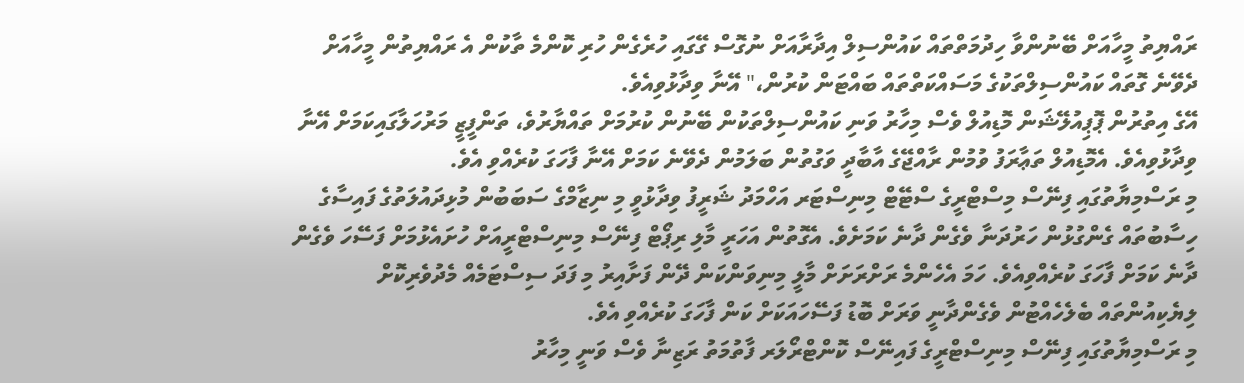ރައްޔިތު މީހާއަށް ބޭނުންވާ ހިދުމަތްތައް ކައުންސިލް އިދާރާއަށް ނުގޮސް ގޭގައި ހުރެގެން ހުރި ކޮންމެ ތާކުން އެ ރައްޔިތުން މީހާއަށް ދެވޭނެ ގޮތައް ކައުންސިލްތަކުގެ މަސައްކަތްތައް ބައްޓަން ކުރުން،" އޭނާ ވިދާޅުވިއެވެ.
އޭގެ އިތުރުން ޕޮޕިއުލޭޝަން މޮޑިއުލް ވެސް މިހާރު ވަނި ކައުންސިލްތަކުން ބޭނުން ކުރުމަށް ތައްޔާރުވެ، ތަންފީޒީ މަރުހަލާގައިކަމަށް އޭނާ ވިދާޅުވިއެވެ. އެމޮޑިއުލް ތަޢާރަފު ވުމުން ރާއްޖޭގެ އާބާދީ ވަގުތުން ބަލަމުން ދެވޭނެ ކަމަށް އޭނާ ފާހަގަ ކުރެއްވި އެވެ.
މި ރަސްމިޔާތުގައި ފިނޭސް މިސްޓްރީގެ ސްޓޭޓް މިނިސްޓަރ އަހްމަދު ޝަރީފު ވިދާޅުވީ މި ނިޒާމްގެ ސަބަބުން މުޅިދައުލަތުގެ ފައިސާގެ ހިސާބުތައް ގެންގުޅުން ހަރުދަނާ ވެގެން ދާނެ ކަމަށެވެ. އެގޮތުން އަހަރީ މާލި ރިޕޯޓް ފިނޭސް މިނިސްޓްރީއަށް ހުށައެޅުމަށް ފަސޭހަ ވެގެން ދާނެ ކަމަށް ފާހަގަ ކުރެއްވިއެވެ. ހަމަ އެހެންމެ ރަށްރަށަށް މާލީ މިނިވަންކަން ދޭން ފަށާއިރު މި ފަދަ ސިސްޓަމެއް މެދުވެރިކޮށް ލިޔެކިއުންތައް ބެލެހެއްޓުން ވެގެންދާނީ ވަރަށް ބޮޑު ފަސޭހައަކަށް ކަން ފާހަގަ ކުރެއްވި އެވެ.
މި ރަސްމިޔާތުގައި ފިނޭސް މިނިސްޓްރީގެ ފައިނޭސް ކޮންޓްރޯލަރ ފާތުމަތު ރަޒިނާ ވެސް ވަނީ މިހާރު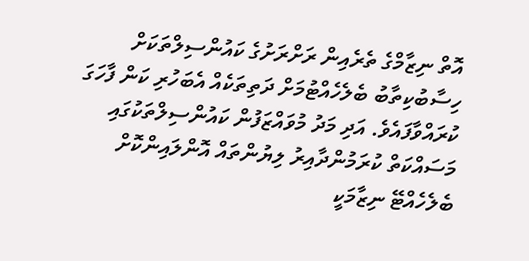އޮތް ނިޒާމްގެ ތެރެއިން ރަށްރަށުގެ ކައުންސިލްތަކަށް ހިސާބުކިތާބު ބެލެހެއްޓުމަށް ދަތިތަކެއް އެބަހުރި ކަން ފާހަގަ ކުރައްވާފައެވެ. އަދި މަދު މުވައްޒަފުން ކައުންސިލްތަކުގައި މަސައްކަތް ކުރަމުންދާއިރު ލިޔުންތައް އޮންލައިންކޮށް ބެލެހެއްޓޭ ނިޒާމަކީ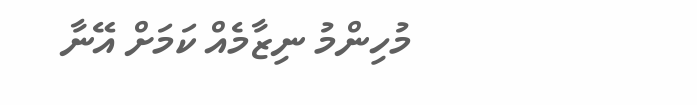މުހިންމު ނިޒާމެއް ކަމަށް އޭނާ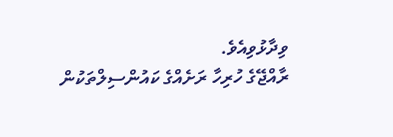ވިދާޅުވިއެވެ.
ރާއްޖޭގެ ހުރިހާ ރަށެއްގެ ކައުންސިލްތަކުން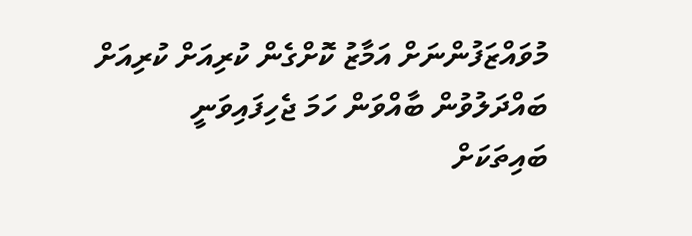މުވައްޒަފުންނަށް އަމާޒު ކޮށްގެން ކުރިއަށް ކުރިއަށް ބައްދަލުވުން ބާއްވަން ހަމަ ޖެހިފައިވަނީ ބައިތަކަށް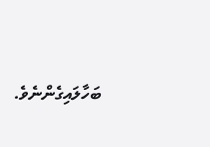ބަހާލައިގެންނެވެ.